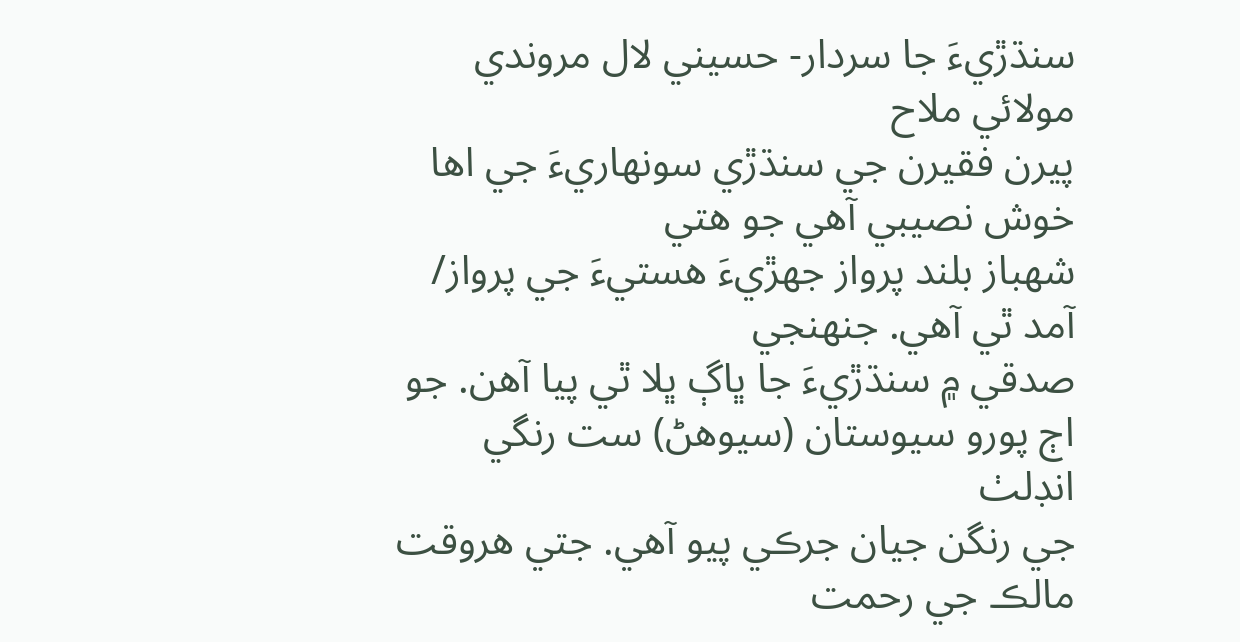سنڌڙيءَ جا سردار- حسيني لال مروندي
مولائي ملاح
پيرن فقيرن جي سنڌڙي سونهاريءَ جي اها خوش نصيبي آهي جو هتي
شهباز بلند پرواز جهڙيءَ هستيءَ جي پرواز/ آمد ٿي آهي. جنھنجي
صدقي ۾ سنڌڙيءَ جا ڀاڳ ڀلا ٿي پيا آهن. جو اڄ پورو سيوستان (سيوهڻ) ست رنگي انڊلٺ
جي رنگن جيان جرڪي پيو آهي. جتي هروقت مالڪ جي رحمت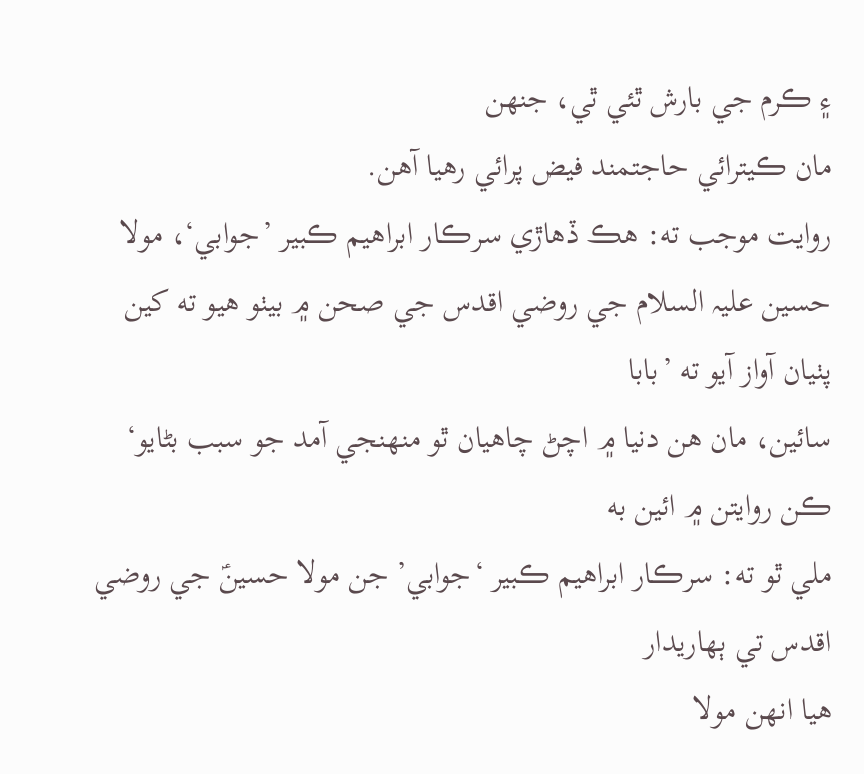۽ ڪرم جي بارش ٿئي ٿي، جنهن
مان ڪيترائي حاجتمند فيض پرائي رهيا آهن.
روايت موجب ته: هڪ ڏهاڙي سرڪار ابراهيم ڪبير ’جوابي‘، مولا
حسين عليہ السلام جي روضي اقدس جي صحن ۾ بيٺو هيو ته کين پٺيان آواز آيو ته ’بابا
سائين، مان هن دنيا ۾ اچڻ چاهيان ٿو منهنجي آمد جو سبب بڻايو‘ ڪن روايتن ۾ ائين به
ملي ٿو ته: سرڪار ابراهيم ڪبير ‘جوابي’ جن مولا حسينؑ جي روضي اقدس تي ٻهاريدار
هيا انهن مولا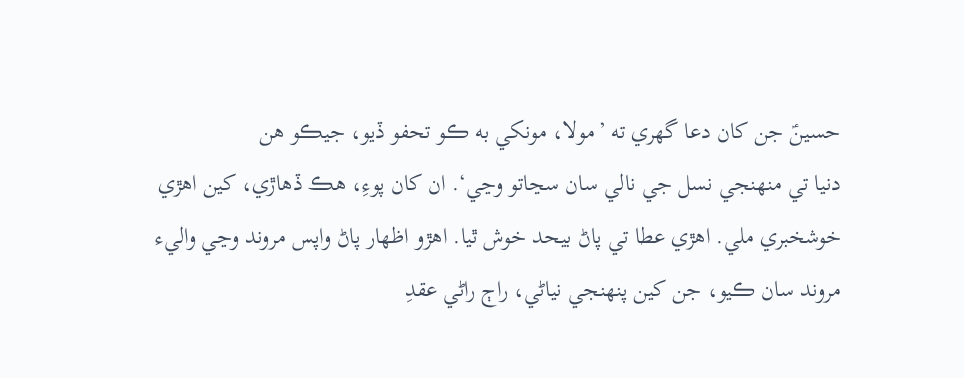حسينؑ جن کان دعا گھري ته ’مولا، مونکي به ڪو تحفو ڏيو، جيڪو هن
دنيا تي منهنجي نسل جي نالي سان سڃاتو وڃي‘. ان کان پوءِ، هڪ ڏهاڙي، کين اهڙي
خوشخبري ملي. اهڙي عطا تي پاڻ بيحد خوش ٿيا. اهڙو اظهار پاڻ واپس مروند وڃي واليء
مروند سان ڪيو، جن کين پنهنجي نياڻي، راڄ راڻي عقدِ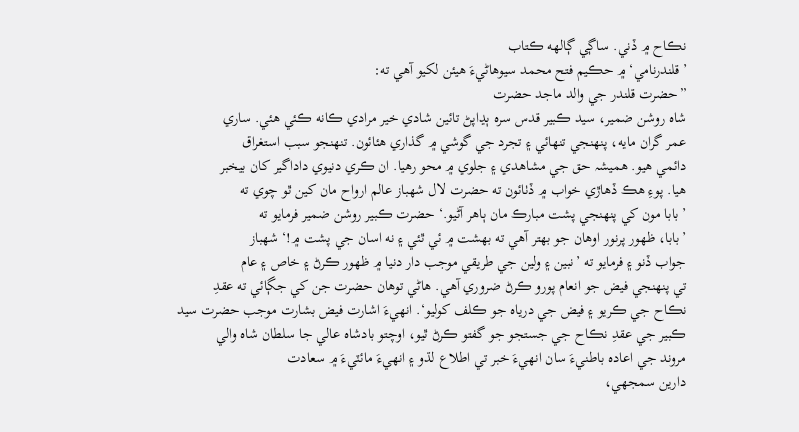نڪاح ۾ ڏني. ساڳي ڳالهه ڪتاب
’قلندرنامي‘ ۾ حڪيم فتح محمد سيوهاڻيءَ هيئن لکيو آهي ته:
”حضرت قلندر جي والد ماجد حضرت
شاه روشن ضمير، سيد ڪبير قدس سره ٻڍاپڻ تائين شادي خير مرادي ڪانه ڪئي هئي. ساري
عمر گران مايه، پنهنجي تنهائي ۽ تجرد جي گوشي ۾ گذاري هئائون. تنهنجو سبب استغراق
دائمي هيو. هميشہ حق جي مشاهدي ۽ جلوي ۾ محو رهيا. ان ڪري دنيوي داداگير کان بيخبر
هيا. پوءِ هڪ ڏهاڙي خواب ۾ ڏٺائون ته حضرت لال شهباز عالم ارواح مان کين ٿو چوي ته
’بابا مون کي پنهنجي پشت مبارڪ مان ٻاهر آڻيو.‘ حضرت ڪبير روشن ضمير فرمايو ته
’بابا، ظهور پرنور اوهان جو بهتر آهي ته بهشت ۾ ئي ٿئي ۽ نه اسان جي پشت ۾!‘ شهباز
جواب ڏنو ۽ فرمايو ته ’نبين ۽ ولين جي طريقي موجب دار دنيا ۾ ظهور ڪرڻ ۽ خاص ۽ عام
تي پنهنجي فيض جو انعام پورو ڪرڻ ضروري آهي. هاڻي توهان حضرت جن کي جڳائي ته عقدِ
نڪاح جي ڪريو ۽ فيض جي درياه جو ڪلف کوليو‘. انهيءَ اشارت فيض بشارت موجب حضرت سيد
ڪبير جي عقدِ نڪاح جي جستجو جو گفتو ڪرڻ ٿيو، اوچتو بادشاه عالي جا سلطان شاه والي
مروند جي اعاده باطنيءَ سان انهيءَ خبر تي اطلاع لڌو ۽ انهيءَ مائٽيءَ ۾ سعادت
دارين سمجهي،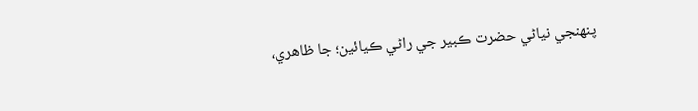پنهنجي نياڻي حضرت ڪبير جي راڻي ڪيائين؛ جا ظاهري،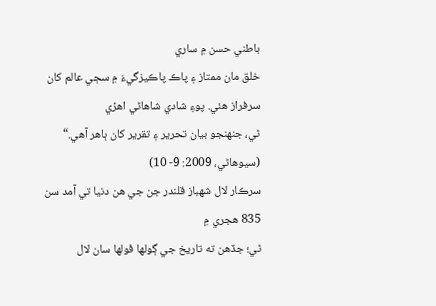باطني حسن ۾ ساري
خلق مان ممتاز ۽ پاڪ پاڪيزگيءَ ۾ سڄي عالم کان سرفراز هئي. پوءِ شادي شاهاڻي اهڙي
ٿي، جنهنجو بيان تحرير ۽ تقرير کان ٻاهر آهي.“ (سيوهاڻي، 2009: 9- 10)
سرڪار لال شهباز قلندر جن جي هن دنيا تي آمد سن 835 هجري ۾
ٿي؛ جڏهن ته تاريخ جي ڳولها ڦولها سان لال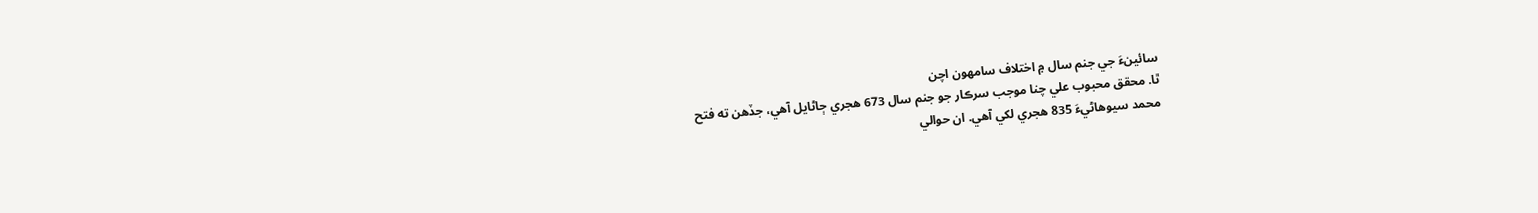سائينءَ جي جنم سال ۾ اختلاف سامهون اچن
ٿا. محقق محبوب علي چنا موجب سرڪار جو جنم سال 673 هجري ڄاڻايل آهي، جڏهن ته فتح
محمد سيوهاڻيءَ 835 هجري لکي آهي. ان حوالي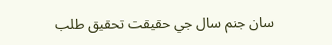سان جنم سال جي حقيقت تحقيق طلب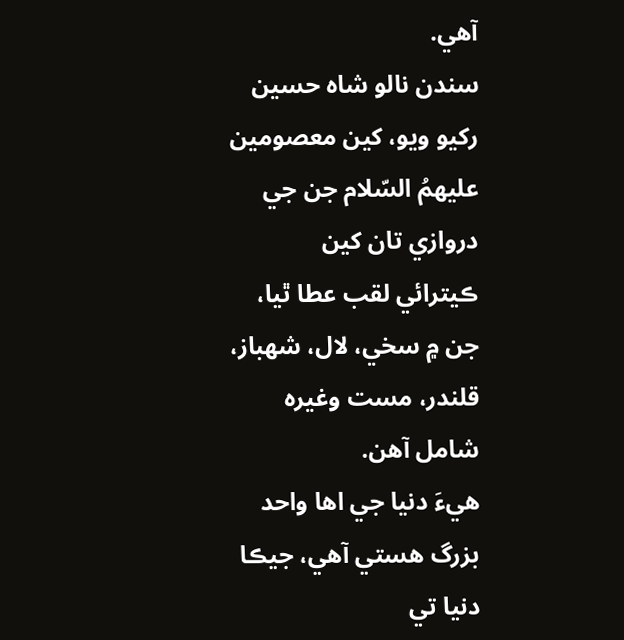آهي.
سندن نالو شاه حسين رکيو ويو، کين معصومين عليهمُ السّلام جن جي دروازي تان کين
ڪيترائي لقب عطا ٿيا، جن ۾ سخي، لال، شهباز، قلندر، مست وغيره شامل آهن.
هيءَ دنيا جي اها واحد بزرگ هستي آهي، جيڪا دنيا تي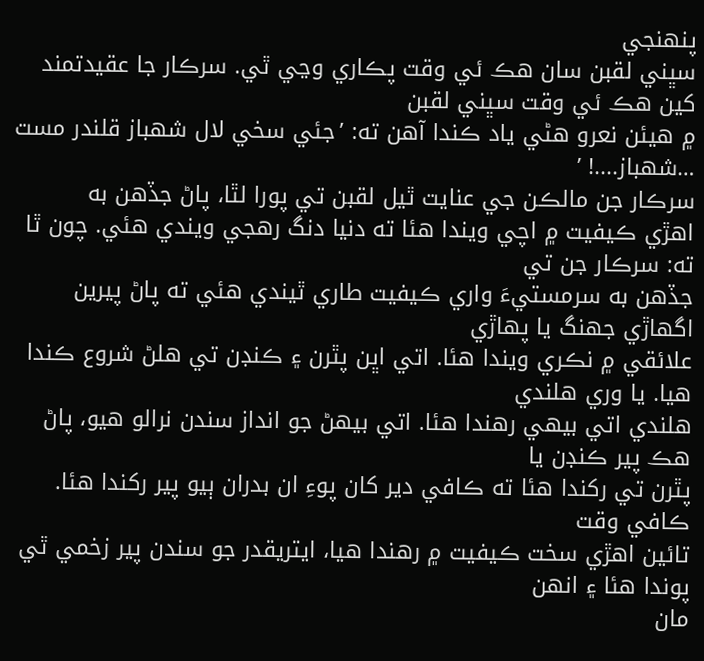پنهنجي
سڀني لقبن سان هڪ ئي وقت پڪاري وڃي ٿي. سرڪار جا عقيدتمند کين هڪ ئي وقت سڀني لقبن
۾ هيئن نعرو هڻي ياد ڪندا آهن ته: ’جئي سخي لال شهباز قلندر مست …شهباز....! ’
سرڪار جن مالڪن جي عنايت ٿيل لقبن تي پورا لٿا، پاڻ جڏهن به
اهڙي ڪيفيت ۾ اچي ويندا هئا ته دنيا دنگ رهجي ويندي هئي. چون ٿا ته: سرڪار جن تي
جڏهن به سرمستيءَ واري ڪيفيت طاري ٿيندي هئي ته پاڻ پيرين اگھاڙي جهنگ يا پهاڙي
علائقي ۾ نڪري ويندا هئا. اتي اڀن پٿرن ۽ ڪنڊن تي هلڻ شروع ڪندا هيا. يا وري هلندي
هلندي اتي بيهي رهندا هئا. اتي بيهڻ جو انداز سندن نرالو هيو، پاڻ هڪ پير ڪنڊن يا
پٿرن تي رکندا هئا ته ڪافي دير کان پوءِ ان بدران ٻيو پير رکندا هئا. ڪافي وقت
تائين اهڙي سخت ڪيفيت ۾ رهندا هيا، ايتريقدر جو سندن پير زخمي ٿي پوندا هئا ۽ انهن
مان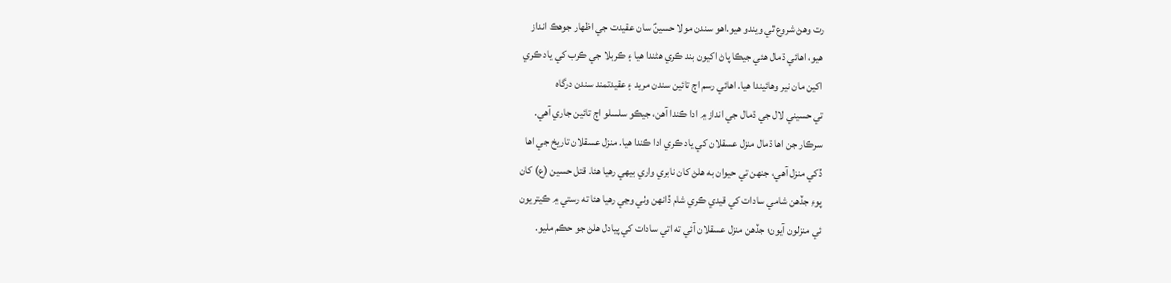رت وهڻ شروع ٿي ويندو هيو.اهو سندن مولا حسينؑ سان عقيدت جي اظهار جوهڪ انداز
هيو، اهائي ڌمال هئي جيڪا پاڻ اکيون بند ڪري هڻندا هيا ۽ ڪربلا جي ڪرب کي ياد ڪري
اکين مان نير وهائيندا هيا. اهائي رسم اڄ تائين سندن مريد ۽ عقيدتمند سندن درگاه
تي حسيني لال جي ڌمال جي انداز ۾ ادا ڪندا آهن، جيڪو سلسلو اڄ تائين جاري آهي.
سرڪار جن اها ڌمال منزل عسقلان کي ياد ڪري ادا ڪندا هيا. منزل عسقلان تاريخ جي اها
ڏکي منزل آهي، جنهن تي حيوان به هلڻ کان نابري واري بيهي رهيا هئا. قتل حسين (ع) کان
پوءِ جڏهن شامي سادات کي قيدي ڪري شام ڏانهن وٺي وڃي رهيا هئا ته رستي ۾ ڪيتريون
ئي منزلون آيون؛ جڏهن منزل عسقلان آئي ته اتي سادات کي پيادل هلڻ جو حڪم مليو.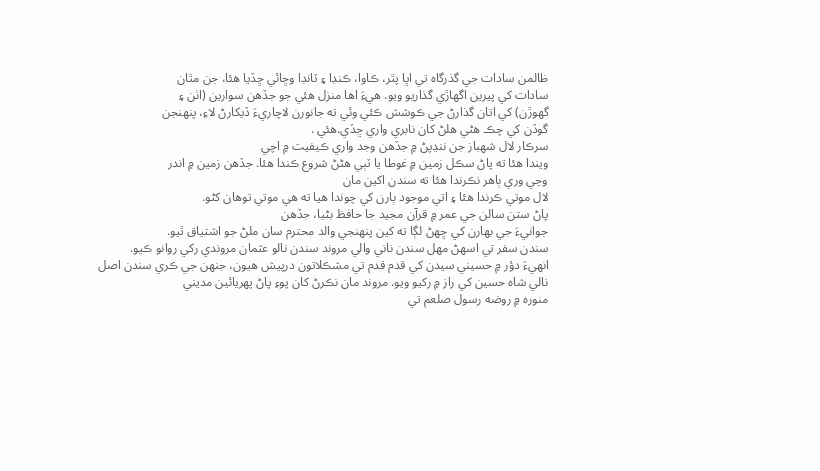ظالمن سادات جي گذرگاه تي اڀا پٿر، ڪاوا، ڪنڊا ۽ ٽانڊا وڇائي ڇڏيا هئا، جن مٿان
سادات کي پيرين اگھاڙي گذاريو ويو. هيءَ اها منزل هئي جو جڏهن سوارين (اٺن ۽
گهوڙن) کي اتان گذارڻ جي ڪوشش ڪئي وئي ته جانورن لاچاريءَ ڏيکارڻ لاءِ، پنهنجن
گوڏن کي چڪ هڻي هلڻ کان نابري واري ڇڏي.هئي .
سرڪار لال شهباز جن ننڍپڻ ۾ جڏهن وجد واري ڪيفيت ۾ اچي
ويندا هئا ته پاڻ سڪل زمين ۾ غوطا يا ٽٻي هڻڻ شروع ڪندا هئا. جڏهن زمين ۾ اندر
وڃي وري ٻاهر نڪرندا هئا ته سندن اکين مان
لال موتي ڪرندا هئا ۽ اتي موجود ٻارن کي چوندا هيا ته هي موتي توهان کڻو.
پاڻ ستن سالن جي عمر ۾ قرآن مجيد جا حافظ بڻيا، جڏهن
جوانيءَ جي بهارن کي ڇهڻ لڳا ته کين پنهنجي والد محترم سان ملڻ جو اشتياق ٿيو.
سندن سفر تي اسهڻ مهل سندن ناني والي مروند سندن نالو عثمان مروندي رکي روانو ڪيو.
انهيءَ دؤر ۾ حسيني سيدن کي قدم قدم تي مشڪلاتون درپيش هيون، جنهن جي ڪري سندن اصل
نالي شاه حسين کي راز ۾ رکيو ويو. مروند مان نڪرڻ کان پوءِ پاڻ پهريائين مديني
منوره ۾ روضه رسول صلعم تي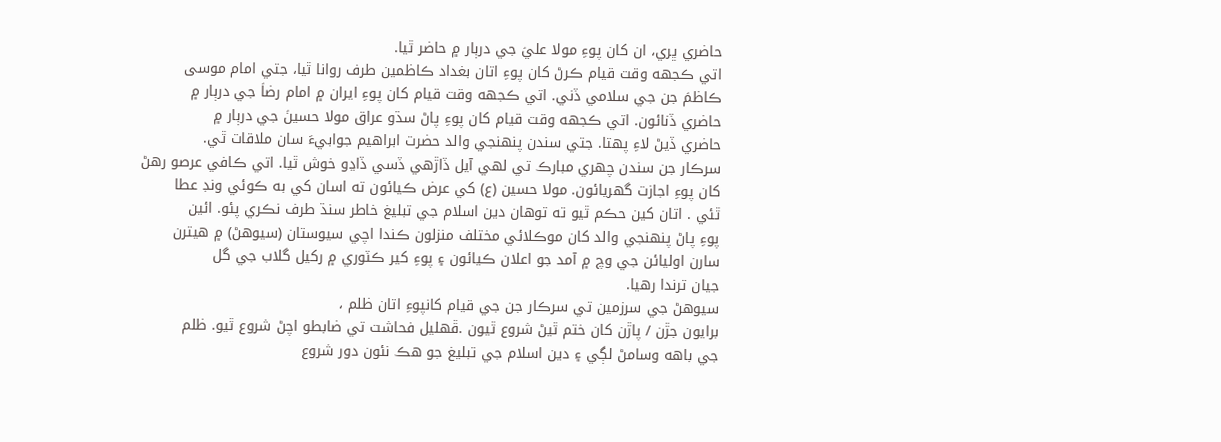حاضري ڀري، ان کان پوءِ مولا عليؑ جي درٻار ۾ حاضر ٿيا.
اتي ڪجهه وقت قيام ڪرڻ کان پوءِ اتان بغداد ڪاظمين طرف روانا ٿيا، جتي امام موسى
ڪاظمؑ جن جي سلامي ڏني. اتي ڪجهه وقت قيام کان پوءِ ايران ۾ امام رضاؑ جي درٻار ۾
حاضري ڏنائون. اتي ڪجهه وقت قيام کان پوءِ پاڻ سڌو عراق مولا حسينؑ جي درٻار ۾
حاضري ڏيڻ لاءِ پهتا. جتي سندن پنهنجي والد حضرت ابراهيم جوابيءَ سان ملاقات ٿي.
سرڪار جن سندن چهري مبارڪ تي لهي آيل ڏاڙهي ڏسي ڏاڍو خوش ٿيا. اتي ڪافي عرصو رهڻ
کان پوءِ اجازت گهريائون. مولا حسين (ع) کي عرض ڪيائون ته اسان کي به ڪوئي ونڊ عطا
ٿئي . اتان کين حڪم ٿيو ته توهان دين اسلام جي تبليغ خاطر سنڌ طرف نڪري پئو. ائين
پوءِ پاڻ پنهنجي والد کان موڪلائي مختلف منزلون ڪندا اچي سيوستان (سيوهڻ) ۾ هيترن
سارن اوليائن جي وچ ۾ آمد جو اعلان ڪيائون ۽ پوءِ کير ڪٽوري ۾ رکيل گلاب جي گل
جيان ترندا رهيا.
سيوهڻ جي سرزمين تي سرڪار جن جي قيام کانپوءِ اتان ظلم ،
برايون جڙن / پاڙن کان ختم ٿيڻ شروع ٿيون .ڦهليل فحاشت تي ضابطو اچڻ شروع ٿيو. ظلم
جي باهه وسامڻ لڳي ۽ دين اسلام جي تبليغ جو هڪ نئون دور شروع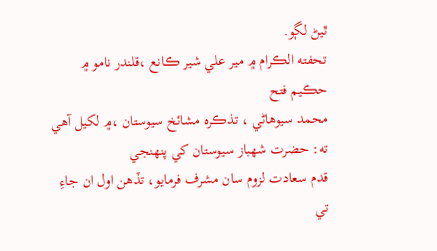ٿيڻ لڳو.
تحفته الڪرام ۾ مير علي شير ڪانع ،قلندر نامو ۾ حڪيم فتح
محمد سيوهاڻي ، تذڪره مشائخ سيوستان ،۾ لکيل آهي ته: حضرت شهباز سيوستان کي پنهنجي
قدم سعادت لزوم سان مشرف فرمايو، تڏهن اول ان جاءِ تي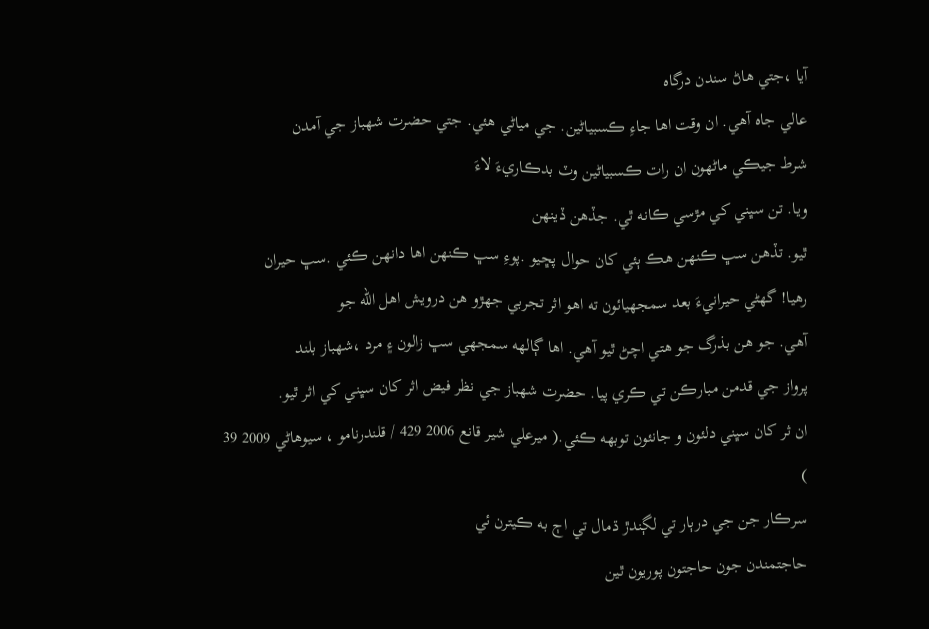آيا ،جتي هاڻ سندن درگاه
عالي جاه آهي. ان وقت اها جاءِ ڪسبياڻين. جي مياڻي هئي. جتي حضرت شهباز جي آمدن
شرط جيڪي ماڻهون ان رات ڪسبياڻين وٽ بدڪاريءَ لاءَ
ويا. تن سڀني کي مڙسي ڪانه ٿي. جڏهن ڏينهن
ٿيو. تڏهن سڀ ڪنهن هڪ ٻئي کان حوال پڇيو .پوءِ سڀ ڪنهن اها دانهن ڪئي .سڀ حيران
رهيا! گھڻي حيرانيءَ بعد سمجھيائون ته اهو اثر تجربي جھڙو هن درويش اهل الله جو
آهي. جو هن بذرگ جو هتي اچڻ ٿيو آهي. اها ڳالهه سمجھي سڀ زالون ۽ مرد ،شهباز بلند
پرواز جي قدمن مبارڪن تي ڪري پيا. حضرت شهباز جي نظر فيض اثر کان سڀني کي اثر ٿيو.
ان ثر کان سڀني دلئون و جانئون توبهه ڪئي.( ميرعلي شير قانع 2006 429 / قلندرنامو ، سيوهاڻي 2009 39
)
سرڪار جن جي درٻار تي لڳندڙ ڌمال تي اڄ به ڪيترن ئي
حاجتمندن جون حاجتون پوريون ٿين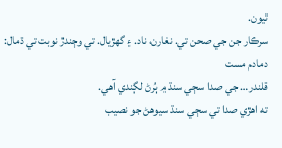ٿيون.
سرڪار جن جي صحن تي. نغارن، ناد. ۽ گھڙيال. تي وڄندڙ نوبت تي ڌمال: دمادم مست
قلندر… جي صدا سڄي سنڌ ۾ ٻُرڻ لڳندي آهي.
ته اهڙي صدا تي سڄي سنڌ سيوهڻ جو نصيب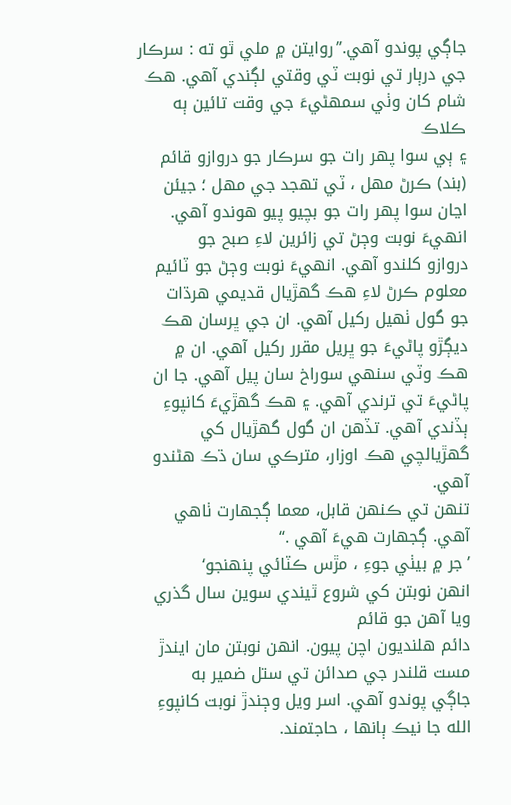جاڳي پوندو آهي.”روايتن ۾ ملي ٿو ته : سرڪار
جي درٻار تي نوبت ٽي وقتي لڳندي آهي. هڪ شام کان وٺي سمهڻيءَ جي وقت تائين ٻه ڪلاڪ
۽ ٻي سوا پهر رات جو سرڪار جو دروازو قائم (بند) ڪرڻ مهل ، ٽي تهجد جي مهل ؛ جيئن
اڃان سوا پهر رات جو بچيو پيو هوندو آهي. انهيءَ نوبت وڄڻ تي زائرين لاءِ صبح جو
دروازو کلندو آهي. انهيءَ نوبت وڄڻ جو ٽائيم معلوم ڪرڻ لاءِ هڪ گھڙيال قديمي هرڌات
جو گول ٺهيل رکيل آهي. ان جي ڀرسان هڪ ديڳڙو پاڻيءَ جو ڀريل مقرر رکيل آهي. ان ۾
هڪ وٽي سنهي سوراخ سان پيل آهي. جا ان پاڻيءَ تي ترندي آهي. ۽ هڪ گھڙيءَ کانپوءِ
ٻڏندي آهي. تڏهن ان گول گھڙيال کي گھڙيالچي هڪ اوزار، مترڪي سان ڌڪ هڻندو آهي.
تنهن تي ڪنهن قابل، معما ڳجھارت ٺاهي آهي. ڳجھارت هيءَ آهي .“
’جر ۾ بيٺي جوءِ ، مڙس ڪٽائي پنهنجو‘
انهن نوبتن کي شروع ٿيندي سوين سال گذري ويا آهن جو قائم
دائم هلنديون اچن پيون. انهن نوبتن مان ايندڙ مست قلندر جي صدائن تي ستل ضمير به
جاڳي پوندو آهي. اسر ويل وڄندڙ نوبت کانپوءِ الله جا نيڪ ٻانها ، حاجتمند.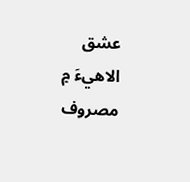عشق
الاهيءَ ۾ مصروف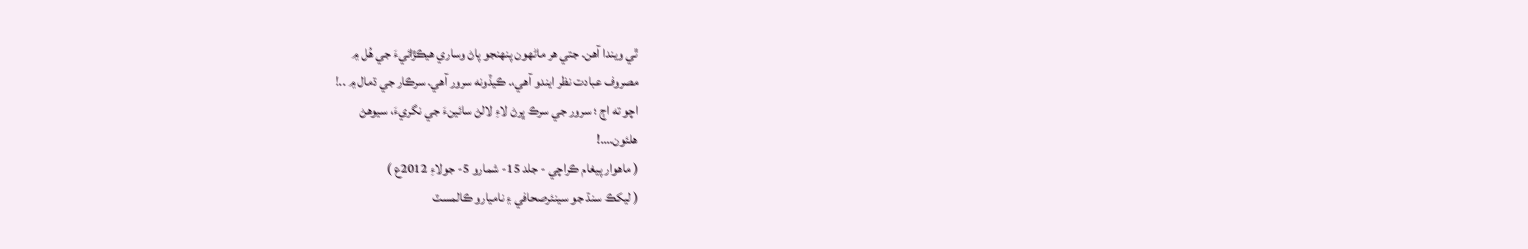ٿي ويندا آهن. جتي هر ماڻهون پنهنجو پاڻ وساري هيڪڙائيءَ جي هُل ۾
مصروف عبادت نظر ايندو آهي،. ڪيڏونه سرور آهي. سرڪار جي ڌمال ۾ ..!
اچو ته اڄ ؛ سرور جي سرڪ ڀرڻ لاءِ لالڻ سائينءَ جي نگريءَ، سيوهڻ
هلئون.…!
( ماهوار پيغام ڪراچي - جلد 15- شمارو 5- جولاءِ 2012ع )
( ليکڪ سنڌ جو سينئرصحافي ۽ ناميارو ڪالمسٽ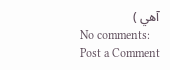آهي )
No comments:
Post a Comment